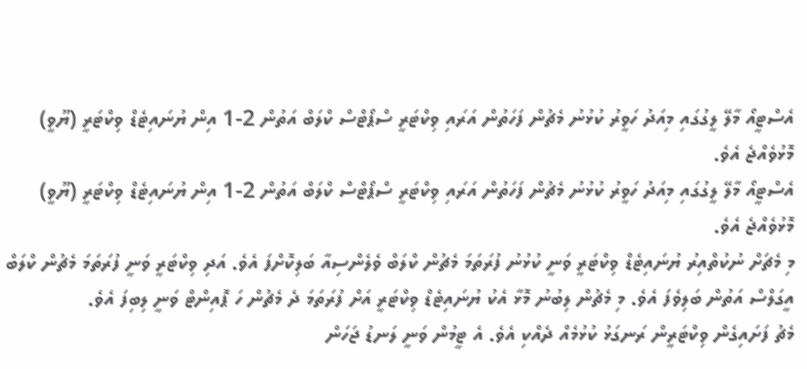އެސްޓީއޯ މާލޭ ލީގުގައި މިއަދު ހަވީރު ކުޅުނު މެޗުން ފަހަތުން އަރައި ވިކްޓަރީ ސްޕޯޓްސް ކްލަބް އަތުން 2-1 އިން ޔުނައިޓެޑް ވިކްޓަރީ (ޔޫވީ) މޮޅުވެއްޖެ އެވެ.
އެސްޓީއޯ މާލޭ ލީގުގައި މިއަދު ހަވީރު ކުޅުނު މެޗުން ފަހަތުން އަރައި ވިކްޓަރީ ސްޕޯޓްސް ކްލަބް އަތުން 2-1 އިން ޔުނައިޓެޑް ވިކްޓަރީ (ޔޫވީ) މޮޅުވެއްޖެ އެވެ.
މި މެޗަށް ނުކުތްއިރު ޔުނައިޓެޑް ވިކްޓަރީ ވަނީ ކުޅުނު ފުރަތަމަ މެޗުން ކްލަބް ވެލެންސިއާ ބަލިކޮށްފަ އެވެ. އަދި ވިކްޓަރީ ވަނީ ފުރަތަމަ މެޗުން ކްލަބް އީގަލްސް އަތުން ބަލިވެފަ އެވެ. މި މެޗުން ލިބުނު މޮޅާ އެކު ޔުނައިޓެޑް ވިކްޓަރީ އަށް ފުރަތަމަ ދެ މެޗުން ހަ ޕޮއިންޓް ވަނީ ލިބިފަ އެވެ.
މެޗު ފަށައިގެން ވިކްޓަރީން ރަނގަޅު ކުޅުމެއް ދެއްކި އެވެ. އެ ޓީމުން ވަނީ ލަނޑު ޖަހަން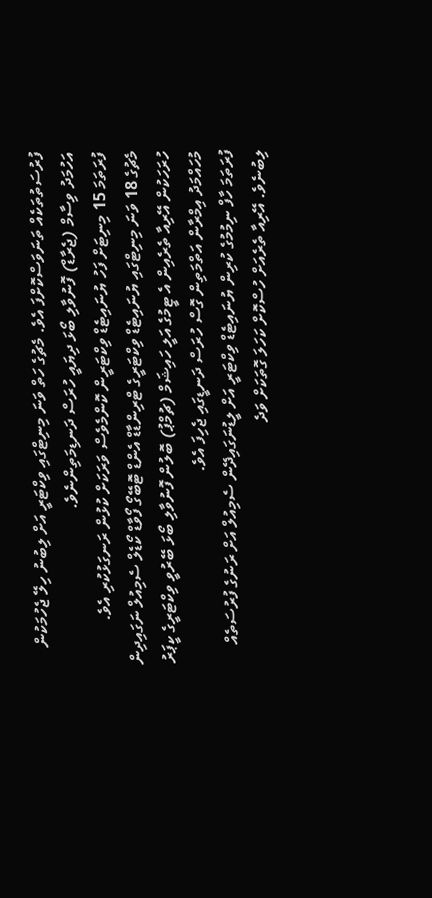ފުރުސަތުތަކެއް ތަނަވަސްކޮށްފަ އެވެ. މެޗުގެ ހަތް ވަނަ މިނިޓްގައި ވިކްޓަރީ އަށް ލިބުނު ހިލޭ ޖެހުމަކުން އަހުމަދު ވިސާމް (ޖެރާޑް) ފޮނުވާލި ބޯޅަ ދިޔައީ ހުރަސް ދަނޑިމަތިންނެވެ.
ފުރަތަމަ 15 މިނިޓަށް ފަހު ޔުނައިޓެޑް ވިކްޓަރީން ކޮންމެވެސް ވަރަކަށް ކުޅުން ރަނގަޅުކުރި އެވެ.
މެޗުގެ 18 ވަނަ މިނިޓްގައި ޔުނައިޓެޑް ވިކްޓަރީގެ ޓްރިންޑާޑް އެންޑް ޓޮބޭގޯ ފޯވާޑް ކޯޑެލް ސެމިއުލް ނަގައިދިން ހުރަހަކުން އޭރިއާ ތެރެއިން އެ ޓީމުގެ އަލީ ހައިޝަމް (ޗުމްޕު) ބޮލުން ފޮނުވާލި ބޯޅަ ބޭރުވީ ވިކްޓަރީގެ ކީޕަރު މުހައްމަދު އިމްރާން އަތްމަތިން ގޮސް ހުރަސް ދަނޑީގައި ޖެހިފަ އެވެ.
ފުރަތަމަ ހާފް ނިމުމުގެ ކުރިން ޔުނައިޓެޑް ވިކްޓަރީ އަށް ލީޑުނަގައިދޭން ސެމިއުލް އަށް ރަނުގެ ފުރުސަތެއް ލިބުނެވެ. އޭރިއާ ތެރެއަށް ހުސްކޮށް ކަހަލަ ގޮތަކަށް ވަދެ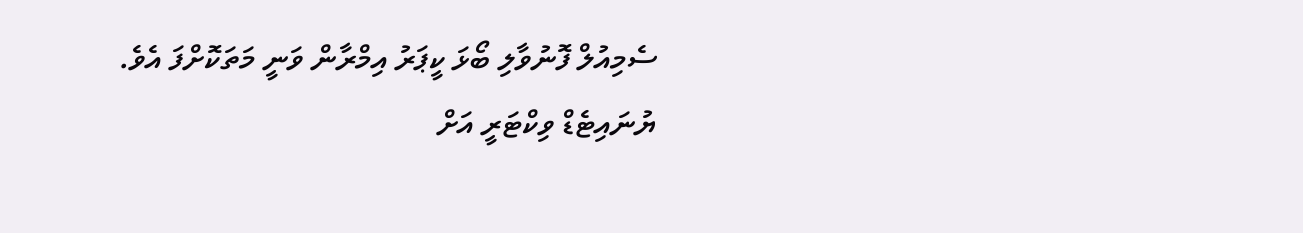ސެމިއުލް ފޮނުވާލި ބޯޅަ ކީޕަރު އިމްރާން ވަނީ މަތަކޮށްފަ އެވެ.
ޔުނައިޓެޑް ވިކްޓަރީ އަށް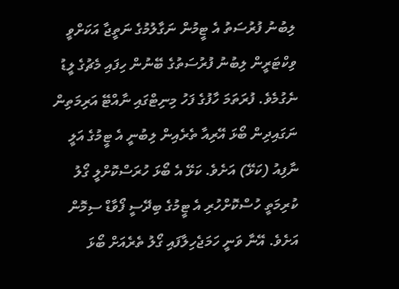ލިބުނު ފުރުސަތު އެ ޓީމުން ނަގާލުމުގެ ނަތީޖާ އަކަށްވީ ވިކްޓަރީން ލިބުނު ފުރުސަތުގެ ބޭނުން ހިފައި މެޗުގެ ލީޑު ނެގުމެވެ. ފުރަތަމަ ހާފުގެ ފަހު މިނިޓްގައި ނާއްޓޭ އަރިމަތިން ނަގައިދިން ބޯޅަ އޭރިއާ ތެރެއިން ލިބުނީ އެ ޓީމުގެ އަލީ ނާފިއު (ކަޅޭ) އަށެވެ. ކަޅޭ އެ ބޯޅަ ހުރަސްކޮށްލީ ގޯލު ކުރިމަތީ ހުސްކޮށްހުރި އެ ޓީމުގެ ބިދޭސީ ފޯވާޑް ސިމޮން އަށެވެ. އޭނާ ވަނީ ހަމަޖެހިލާފައި ގޯލު ތެރެއަށް ބޯޅަ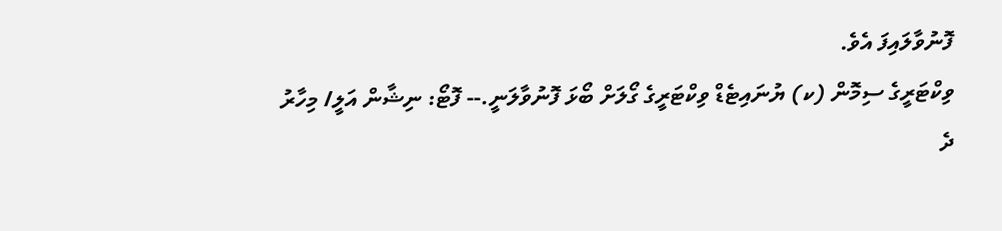ފޮނުވާލައިފަ އެވެ.
ވިކްޓަރީގެ ސިމޮން (ކ) ޔުނައިޓެޑް ވިކްޓަރީގެ ގޯލަށް ބޯޅަ ފޮނުވާލަނީ.-- ފޮޓޯ: ނިޝާން އަލީ/ މިހާރު
ދެ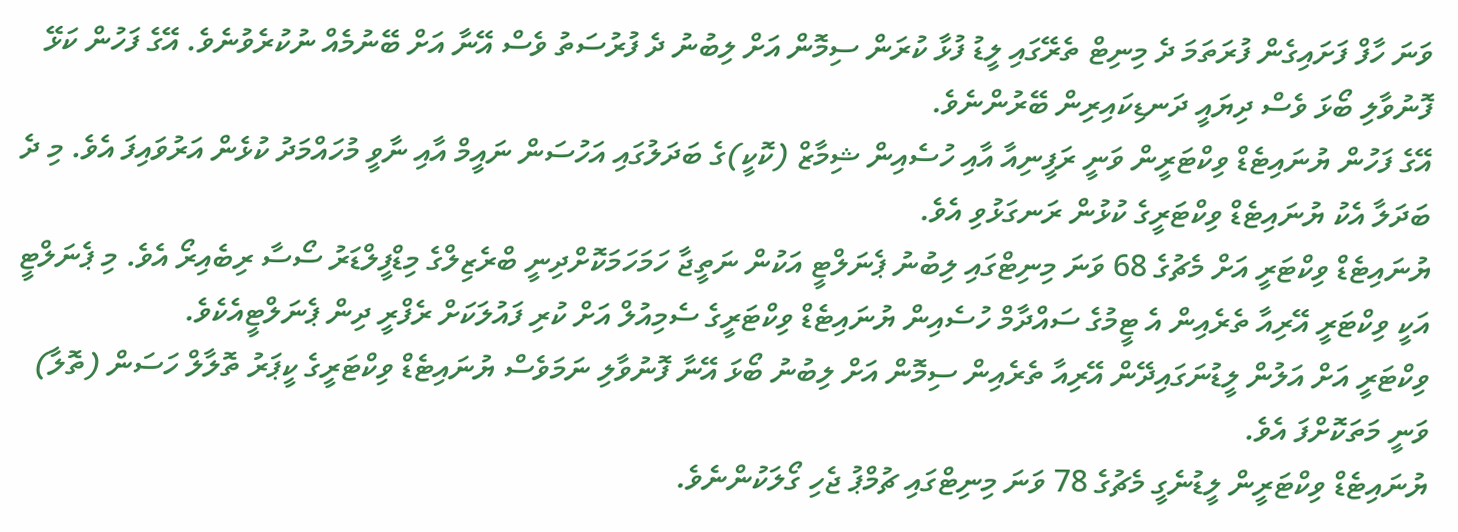ވަނަ ހާފް ފަށައިގެން ފުރަތަމަ ދެ މިނިޓް ތެރޭގައި ލީޑު ފުޅާ ކުރަން ސިމޮން އަށް ލިބުނު ދެ ފުރުސަތު ވެސް އޭނާ އަށް ބޭނުމެއް ނުކުރެވުނެވެ. އޭގެ ފަހުން ކަޅޭ ފޮނުވާލި ބޯޅަ ވެސް ދިޔައީ ދަނޑިކައިރިން ބޭރުންނެވެ.
އޭގެ ފަހުން ޔުނައިޓެޑް ވިކްޓަރީން ވަނީ ރަފީނިއާ އާއި ހުސެއިން ޝިމާޒް (ކޮކީ)ގެ ބަދަލުގައި އަހުސަން ނައީމް އާއި ނާވީ މުހައްމަދު ކުޅެން އަރުވައިފަ އެވެ. މި ދެ ބަދަލާ އެކު ޔުނައިޓެޑް ވިކްޓަރީގެ ކުޅުން ރަނގަޅުވި އެވެ.
ޔުނައިޓެޑް ވިކްޓަރީ އަށް މެޗުގެ 68 ވަނަ މިނިޓްގައި ލިބުނު ޕެނަލްޓީ އަކުން ނަތީޖާ ހަމަހަމަކޮށްދިނީ ބްރެޒިލްގެ މިޑްފީލްޑަރު ސޯސާ ރިބެއިރޯ އެވެ. މި ޕެނަލްޓީ އަކީ ވިކްޓަރީ އޭރިއާ ތެރެއިން އެ ޓީމުގެ ސައްދާމް ހުސެއިން ޔުނައިޓެޑް ވިކްޓަރީގެ ސެމިއުލް އަށް ކުރި ފައުލަކަށް ރެފްރީ ދިން ޕެނަލްޓީއެކެވެ.
ވިކްޓަރީ އަށް އަލުން ލީޑުނަގައިދޭން އޭރިއާ ތެރެއިން ސިމޮން އަށް ލިބުނު ބޯޅަ އޭނާ ފޮނުވާލި ނަމަވެސް ޔުނައިޓެޑް ވިކްޓަރީގެ ކީޕަރު ތޮލާލް ހަސަން (ތޮލާ) ވަނީ މަތަކޮށްފަ އެވެ.
ޔުނައިޓެޑް ވިކްޓަރީން ލީޑުނެގީ މެޗުގެ 78 ވަނަ މިނިޓްގައި ޗުމްޕު ޖެހި ގޯލަކުންނެވެ.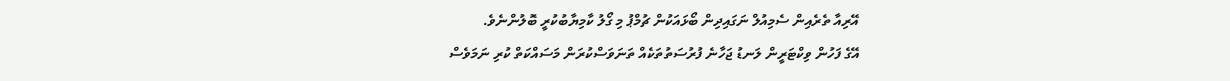އޭރިއާ ތެރެއިން ސެމިއުލް ނަގައިދިން ބޯޅައަކުން ޗުމްޕު މި ގޯލު ކާމިޔާބުކުރީ ބޮލުންނެވެ.
އޭގެ ފަހުން ވިކްޓަރީން ލަނޑު ޖަހާނެ ފުރުސަތުތަކެއް ތަނަވަސްކުރަން މަސައްކަތް ކުރި ނަމަވެސް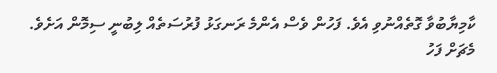ކާމިޔާބުވާ ގޮތެއްނުވި އެވެ. ފަހުން ވެސް އެންމެ ރަނގަޅު ފުރުސަތެއް ލިބުނީ ސިމޮން އަށެވެ.
މެޗަށް ފަހު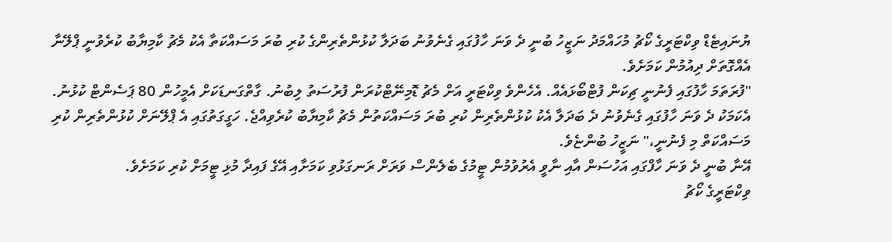ޔުނައިޓެޑް ވިކްޓަރީގެ ކޯޗު މުހައްމަދު ނަޒީހު ބުނީ ދެ ވަނަ ހާފުގައި ގެނެވުނު ބަދަލާ ކުޅުންތެރިންގެ ކުރި ބުރަ މަސައްކަތާ އެކު މެޗު ކާމިޔާބު ކުރެވުނީ ޕްލޭނާ އެއްގޮތަށް ދިއުމުން ކަމަށެވެ.
"ފުރަތަމަ ހާފުގައި ފެނުނީ ޗިކަން ފުޓްބޯޅައެއް. އެހެންވެ ވިކްޓަރީ އަށް މެޗު ޑޮމިނޭޓްކުރަން ފުރުސަތު ލިބުނު. ގާތްގަނޑަކަށް އެމީހުން 80 ޕަސެންޓް ކުޅުނު. އެކަމަކު ދެ ވަނަ ހާފުގައި ގެނެވުނު ދެ ބަދަލާ އެކު ކުޅުންތެރިން ކުރި ބުރަ މަސައްކަތުން މެޗު ކާމިޔާބު ކުރެވިއްޖެ. ހަގީގަތުގައި އެ ޕްލޭނަށް ކުޅުންތެރިން ކުރި މަސައްކަތް މި ފެނުނީ،" ނަޒީހު ބުންޏެވެ.
އޭނާ ބުނީ ދެ ވަނަ ހާފްގައި އަހުސަން އާއި ނާވީ އެރުވުމުން ޓީމުގެ ބެލެންސް ވަރަށް ރަނގަޅުވި ކަމަށާއި އޭގެ ފައިދާ މުޅި ޓީމަށް ކުރި ކަމަށެވެ.
ވިކްޓަރީގެ ކޯޗު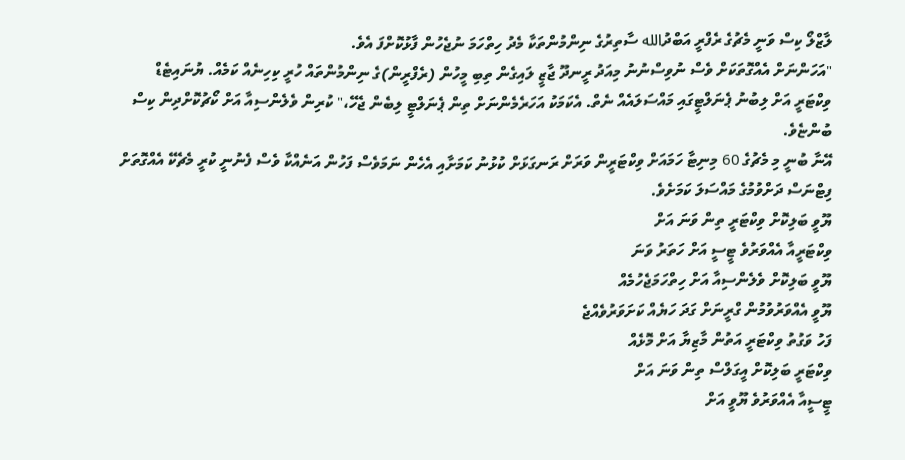ލާޒްލޯ ކިސް ވަނީ މެޗުގެ ރެފްރީ އަބްދުالله ސާތިރުގެ ނިންމުންތަކާ މެދު ހިތްހަމަ ނުޖެހުން ފާޅުކޮށްފަ އެވެ.
"އަހަންނަށް އެއްގޮތަކަށް ވެސް ނުވިސްނުނު މިއަދު ރީނދޫ ޖާޒީ ލައިގެން ތިބި މީހުން (ރެފްރީން)ގެ ނިންމުންތައް ހުރީ ކިހިނެއް ކަމެއް. ޔުނައިޓެޑް ވިކްޓަރީ އަށް ލިބުނު ޕެނަލްޓީގައި މައްސަލައެއް ނެތް. އެކަމަކު އަހަރެމެންނަށް ތިން ޕެނަލްޓީ ލިބެން ޖެހޭ،" ކުރިން ވެލެންސިއާ އަށް ކޯޗުކޮށްދިން ކިސް ބުންޏެވެ.
އޭނާ ބުނީ މި މެޗުގެ 60 މިނިޓާ ހަމައަށް ވިކްޓަރީން ވަރަށް ރަނގަޅަށް ކުޅުނު ކަމަށާއި އެހެން ނަމަވެސް ފަހުން އަނެއްކާ ވެސް ފެނުނީ ކުރީ މެޗެކޭ އެއްގޮތަށް ފިޓްނަސް ދަށްވުމުގެ މައްސަލަ ކަމަށެވެ.
ޔޫވީ ބަލިކޮށް ވިކްޓަރީ ތިން ވަނަ އަށް
ވިކްޓަރީއާ އެއްވަރުވެ ޓީސީ އަށް ހަތަރު ވަނަ
ޔޫވީ ބަލިކޮށް ވެލެންސިއާ އަށް ހިތްހަމަޖެހުމެއް
ޔޫވީ އެއްވަރުވުމުން ގްރީނަށް ގަދަ ހަޔެއް ކަށަވަރުވެއްޖެ
ފަހު ވަގުތު ވިކްޓަރީ އަތުން މާޒިޔާ އަށް މޮޅެއް
ވިކްޓަރީ ބަލިކޮށް އީގަލްސް ތިން ވަނަ އަށް
ޓީސީއާ އެއްވަރުވެ ޔޫވީ އަށް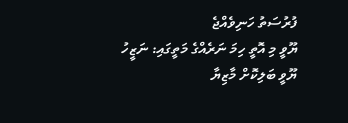ފުރުސަތު ހަނިވެއްޖެ
ޔޫވީ މި އޮތީ ހިމަ ނަރެއްގެ މަތީގައި: ނަޒީހު
ޔޫވީ ބަލިކޮށް މާޒިޔާ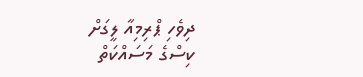ދިވެހި ޕްރިމިއާ ލީގަށް
ކިސްގެ މަސައްކަތް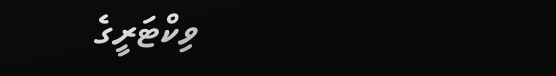ވިކްޓަރީގެ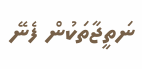ނަތީޖާތަކުން ފެނޭ